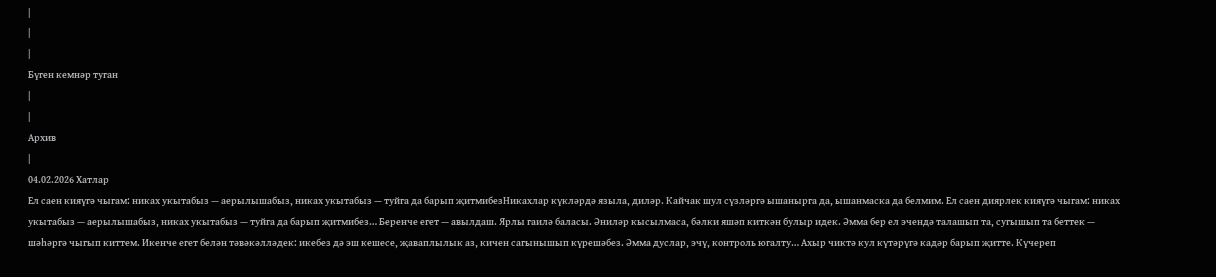|
|
|
Бүген кемнәр туган
|
|
Архив
|
04.02.2026 Хатлар
Ел саен кияүгә чыгам: никах укытабыз — аерылышабыз, никах укытабыз — туйга да барып җитмибезНикахлар күкләрдә языла, диләр. Кайчак шул сүзләргә ышанырга да, ышанмаска да белмим. Ел саен диярлек кияүгә чыгам: никах укытабыз — аерылышабыз, никах укытабыз — туйга да барып җитмибез… Беренче егет — авылдаш. Ярлы гаилә баласы. Әниләр кысылмаса, бәлки яшәп киткән булыр идек. Әмма бер ел эчендә талашып та, сугышып та беттек — шәһәргә чыгып киттем. Икенче егет белән тәвәкәлләдек: икебез дә эш кешесе, җаваплылык аз, кичен сагынышып күрешәбез. Әмма дуслар, эчү, контроль югалту… Ахыр чиктә кул күтәрүгә кадәр барып җитте. Күчереп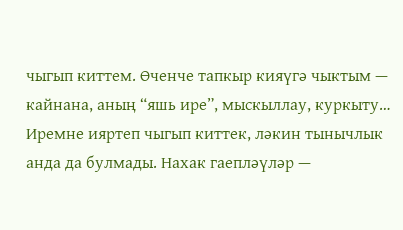чыгып киттем. Өченче тапкыр кияүгә чыктым — кайнана, аның “яшь ире”, мыскыллау, куркыту… Иремне ияртеп чыгып киттек, ләкин тынычлык анда да булмады. Нахак гаепләүләр —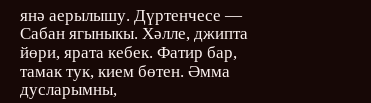янә аерылышу. Дүртенчесе — Сабан ягыныкы. Хәлле, джипта йөри, ярата кебек. Фатир бар, тамак тук, кием бөтен. Әмма дусларымны,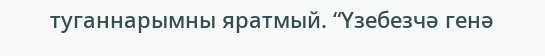туганнарымны яратмый. “Үзебезчә генә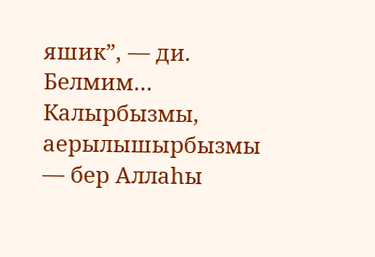яшик”, — ди. Белмим… Калырбызмы, аерылышырбызмы — бер Аллаһы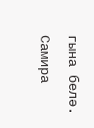гына белә. Самира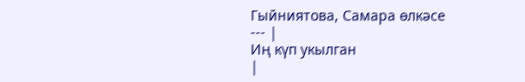Гыйниятова, Самара өлкәсе
--- |
Иң күп укылган
|